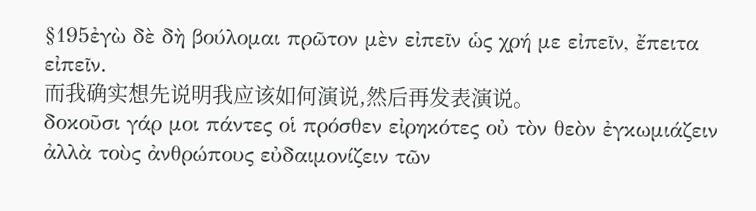§195ἐγὼ δὲ δὴ βούλομαι πρῶτον μὲν εἰπεῖν ὡς χρή με εἰπεῖν, ἔπειτα εἰπεῖν.
而我确实想先说明我应该如何演说,然后再发表演说。
δοκοῦσι γάρ μοι πάντες οἱ πρόσθεν εἰρηκότες οὐ τὸν θεὸν ἐγκωμιάζειν ἀλλὰ τοὺς ἀνθρώπους εὐδαιμονίζειν τῶν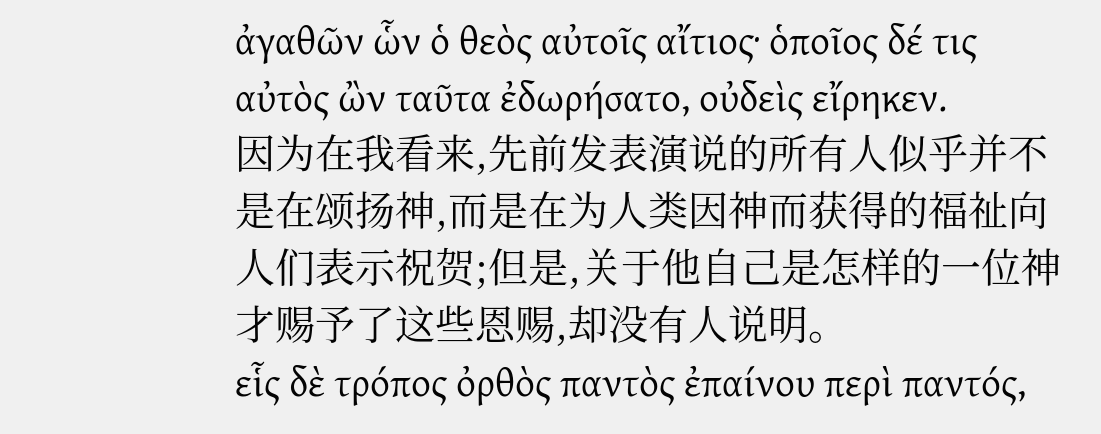ἀγαθῶν ὧν ὁ θεὸς αὐτοῖς αἴτιος· ὁποῖος δέ τις αὐτὸς ὢν ταῦτα ἐδωρήσατο, οὐδεὶς εἴρηκεν.
因为在我看来,先前发表演说的所有人似乎并不是在颂扬神,而是在为人类因神而获得的福祉向人们表示祝贺;但是,关于他自己是怎样的一位神才赐予了这些恩赐,却没有人说明。
εἷς δὲ τρόπος ὀρθὸς παντὸς ἐπαίνου περὶ παντός,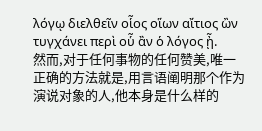λόγῳ διελθεῖν οἷος οἵων αἴτιος ὢν τυγχάνει περὶ οὗ ἂν ὁ λόγος ᾖ.
然而,对于任何事物的任何赞美,唯一正确的方法就是,用言语阐明那个作为演说对象的人,他本身是什么样的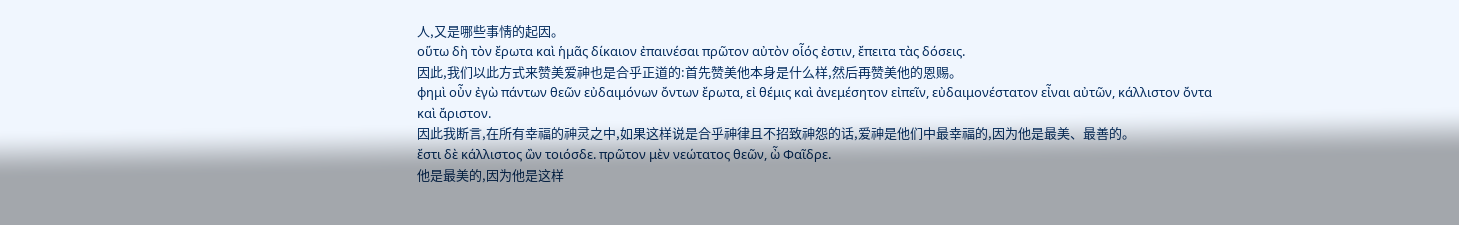人,又是哪些事情的起因。
οὕτω δὴ τὸν ἔρωτα καὶ ἡμᾶς δίκαιον ἐπαινέσαι πρῶτον αὐτὸν οἷός ἐστιν, ἔπειτα τὰς δόσεις.
因此,我们以此方式来赞美爱神也是合乎正道的:首先赞美他本身是什么样,然后再赞美他的恩赐。
φημὶ οὖν ἐγὼ πάντων θεῶν εὐδαιμόνων ὄντων ἔρωτα, εἰ θέμις καὶ ἀνεμέσητον εἰπεῖν, εὐδαιμονέστατον εἶναι αὐτῶν, κάλλιστον ὄντα καὶ ἄριστον.
因此我断言,在所有幸福的神灵之中,如果这样说是合乎神律且不招致神怨的话,爱神是他们中最幸福的,因为他是最美、最善的。
ἔστι δὲ κάλλιστος ὢν τοιόσδε. πρῶτον μὲν νεώτατος θεῶν, ὦ Φαῖδρε.
他是最美的,因为他是这样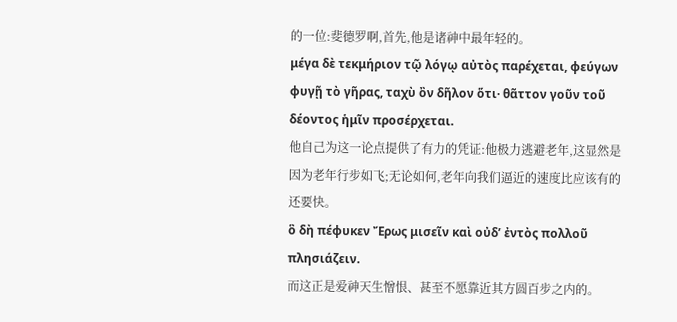的一位:斐德罗啊,首先,他是诸神中最年轻的。
μέγα δὲ τεκμήριον τῷ λόγῳ αὐτὸς παρέχεται, φεύγων φυγῇ τὸ γῆρας, ταχὺ ὂν δῆλον ὅτι· θᾶττον γοῦν τοῦ δέοντος ἡμῖν προσέρχεται.
他自己为这一论点提供了有力的凭证:他极力逃避老年,这显然是因为老年行步如飞;无论如何,老年向我们逼近的速度比应该有的还要快。
ὃ δὴ πέφυκεν Ἔρως μισεῖν καὶ οὐδʼ ἐντὸς πολλοῦ πλησιάζειν.
而这正是爱神天生憎恨、甚至不愿靠近其方圆百步之内的。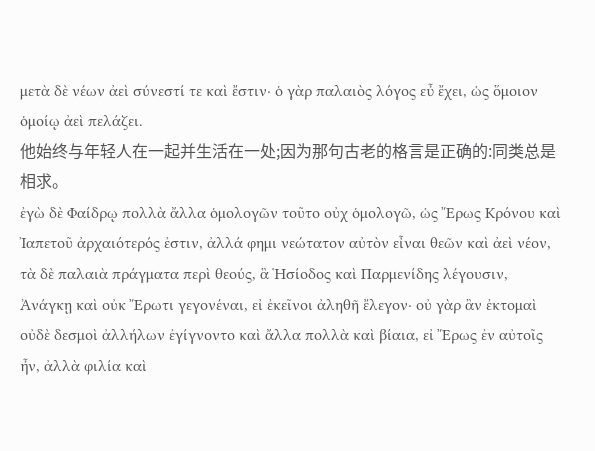μετὰ δὲ νέων ἀεὶ σύνεστί τε καὶ ἔστιν· ὁ γὰρ παλαιὸς λόγος εὖ ἔχει, ὡς ὅμοιον ὁμοίῳ ἀεὶ πελάζει.
他始终与年轻人在一起并生活在一处;因为那句古老的格言是正确的:同类总是相求。
ἐγὼ δὲ Φαίδρῳ πολλὰ ἄλλα ὁμολογῶν τοῦτο οὐχ ὁμολογῶ, ὡς Ἔρως Κρόνου καὶ Ἰαπετοῦ ἀρχαιότερός ἐστιν, ἀλλά φημι νεώτατον αὐτὸν εἶναι θεῶν καὶ ἀεὶ νέον, τὰ δὲ παλαιὰ πράγματα περὶ θεούς, ἃ Ἡσίοδος καὶ Παρμενίδης λέγουσιν, Ἀνάγκῃ καὶ οὐκ Ἔρωτι γεγονέναι, εἰ ἐκεῖνοι ἀληθῆ ἔλεγον· οὐ γὰρ ἂν ἐκτομαὶ οὐδὲ δεσμοὶ ἀλλήλων ἐγίγνοντο καὶ ἄλλα πολλὰ καὶ βίαια, εἰ Ἔρως ἐν αὐτοῖς ἦν, ἀλλὰ φιλία καὶ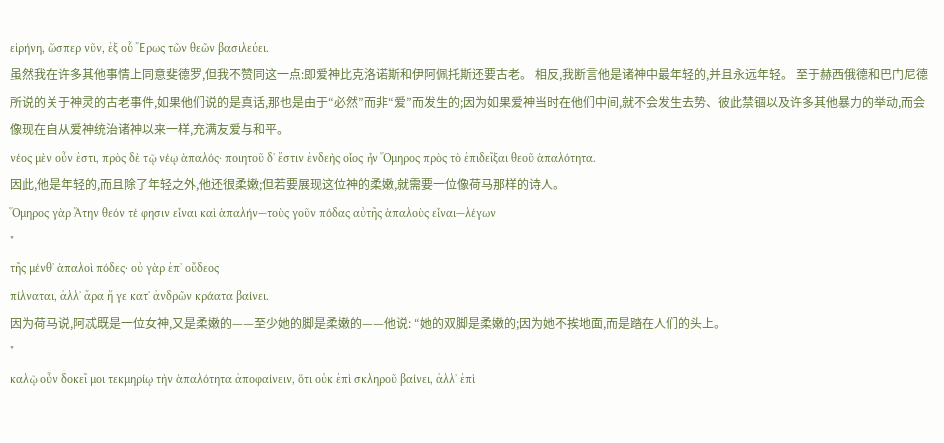εἰρήνη, ὥσπερ νῦν, ἐξ οὗ Ἔρως τῶν θεῶν βασιλεύει.
虽然我在许多其他事情上同意斐德罗,但我不赞同这一点:即爱神比克洛诺斯和伊阿佩托斯还要古老。 相反,我断言他是诸神中最年轻的,并且永远年轻。 至于赫西俄德和巴门尼德所说的关于神灵的古老事件,如果他们说的是真话,那也是由于“必然”而非“爱”而发生的;因为如果爱神当时在他们中间,就不会发生去势、彼此禁锢以及许多其他暴力的举动,而会像现在自从爱神统治诸神以来一样,充满友爱与和平。
νέος μὲν οὖν ἐστι, πρὸς δὲ τῷ νέῳ ἁπαλός· ποιητοῦ δʼ ἔστιν ἐνδεὴς οἷος ἦν Ὅμηρος πρὸς τὸ ἐπιδεῖξαι θεοῦ ἁπαλότητα.
因此,他是年轻的,而且除了年轻之外,他还很柔嫩;但若要展现这位神的柔嫩,就需要一位像荷马那样的诗人。
Ὅμηρος γὰρ Ἄτην θεόν τέ φησιν εἶναι καὶ ἁπαλήν—τοὺς γοῦν πόδας αὐτῆς ἁπαλοὺς εἶναι—λέγων
"
τῆς μένθʼ ἁπαλοὶ πόδες· οὐ γὰρ ἐπʼ οὔδεος
πίλναται, ἀλλʼ ἄρα ἥ γε κατʼ ἀνδρῶν κράατα βαίνει.
因为荷马说,阿忒既是一位女神,又是柔嫩的——至少她的脚是柔嫩的——他说: “她的双脚是柔嫩的;因为她不挨地面,而是踏在人们的头上。
"
καλῷ οὖν δοκεῖ μοι τεκμηρίῳ τὴν ἁπαλότητα ἀποφαίνειν, ὅτι οὐκ ἐπὶ σκληροῦ βαίνει, ἀλλʼ ἐπὶ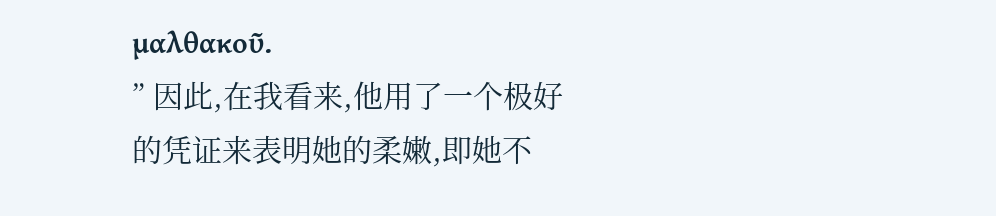μαλθακοῦ.
” 因此,在我看来,他用了一个极好的凭证来表明她的柔嫩,即她不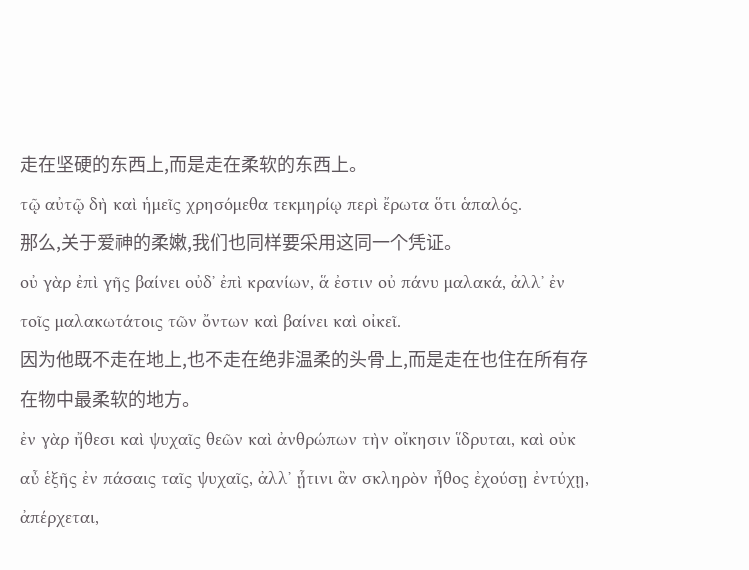走在坚硬的东西上,而是走在柔软的东西上。
τῷ αὐτῷ δὴ καὶ ἡμεῖς χρησόμεθα τεκμηρίῳ περὶ ἔρωτα ὅτι ἁπαλός.
那么,关于爱神的柔嫩,我们也同样要采用这同一个凭证。
οὐ γὰρ ἐπὶ γῆς βαίνει οὐδʼ ἐπὶ κρανίων, ἅ ἐστιν οὐ πάνυ μαλακά, ἀλλʼ ἐν τοῖς μαλακωτάτοις τῶν ὄντων καὶ βαίνει καὶ οἰκεῖ.
因为他既不走在地上,也不走在绝非温柔的头骨上,而是走在也住在所有存在物中最柔软的地方。
ἐν γὰρ ἤθεσι καὶ ψυχαῖς θεῶν καὶ ἀνθρώπων τὴν οἴκησιν ἵδρυται, καὶ οὐκ αὖ ἑξῆς ἐν πάσαις ταῖς ψυχαῖς, ἀλλʼ ᾗτινι ἂν σκληρὸν ἦθος ἐχούσῃ ἐντύχῃ, ἀπέρχεται,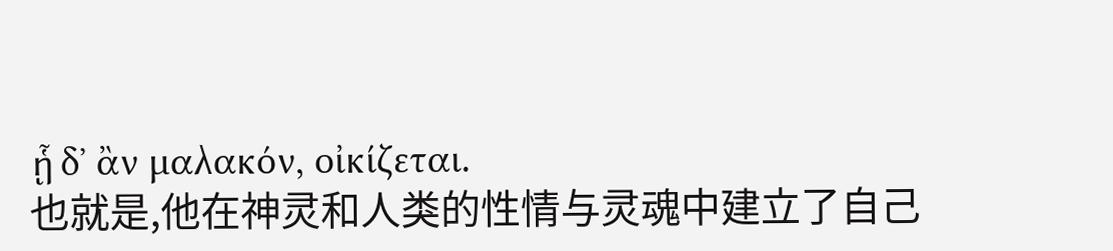ᾗ δʼ ἂν μαλακόν, οἰκίζεται.
也就是,他在神灵和人类的性情与灵魂中建立了自己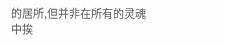的居所,但并非在所有的灵魂中挨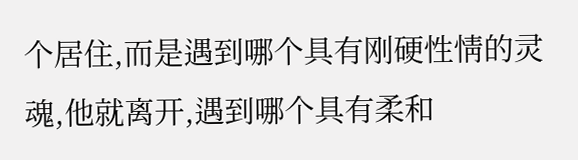个居住,而是遇到哪个具有刚硬性情的灵魂,他就离开,遇到哪个具有柔和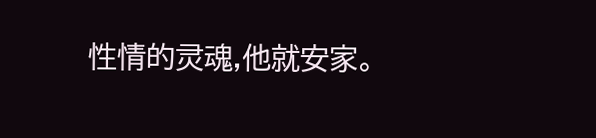性情的灵魂,他就安家。